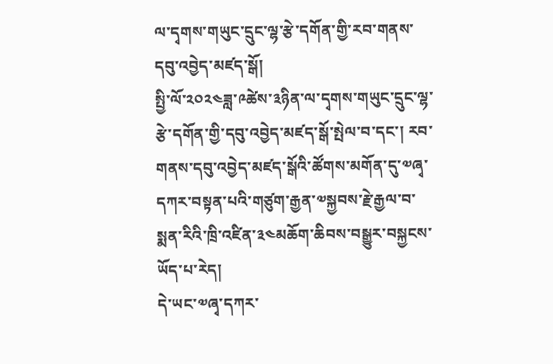ལ་དྭགས་གཡུང་དྲུང་ལྷ་རྩེ་དགོན་གྱི་རབ་གནས་དབུ་འབྱེད་མཛད་སྒོ།
སྤྱི་ལོ་༢༠༢༤ཟླ་༩ཚེས་༣ཉིན་ལ་དྭགས་གཡུང་དྲུང་ལྷ་རྩེ་དགོན་གྱི་དབུ་འབྱེད་མཛད་སྒོ་སྤེལ་བ་དང་། རབ་གནས་དབུ་འབྱེད་མཛད་སྒོའི་ཚོགས་མགོན་དུ་༧ཞྭ་དཀར་བསྟན་པའི་གཙུག་རྒྱན་༧སྐྱབས་རྗེ་རྒྱལ་བ་སྨན་རིའི་ཁྲི་འཛིན་༣༤མཆོག་ཆིབས་བསྒྱུར་བསྐྱངས་ཡོད་པ་རེད།
དེ་ཡང་༧ཞྭ་དཀར་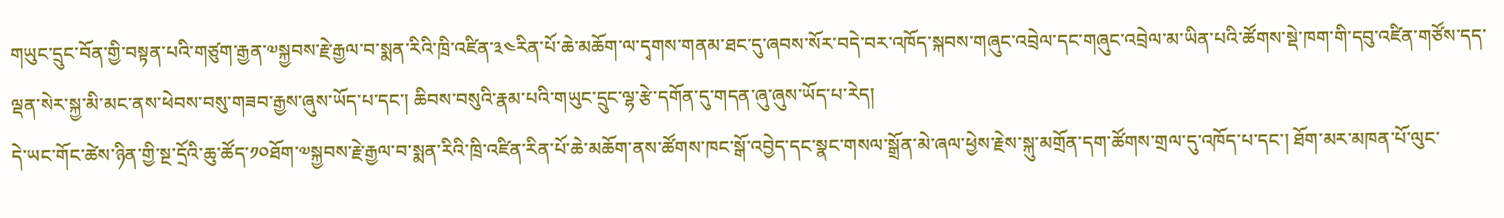གཡུང་དྲུང་བོན་གྱི་བསྟན་པའི་གཙུག་རྒྱན་༧སྐྱབས་རྗེ་རྒྱལ་བ་སྨན་རིའི་ཁྲི་འཛིན་༣༤རིན་པོ་ཆེ་མཆོག་ལ་དྭགས་གནམ་ཐང་དུ་ཞབས་སོར་བདེ་བར་འཁོད་སྐབས་གཞུང་འབྲེལ་དང་གཞུང་འབྲེལ་མ་ཡིན་པའི་ཚོགས་སྡེ་ཁག་གི་དབུ་འཛིན་གཙོས་དད་ལྡན་སེར་སྐྱ་མི་མང་ནས་ཕེབས་བསུ་གཟབ་རྒྱས་ཞུས་ཡོད་པ་དང་། ཆིབས་བསུའི་རྣམ་པའི་གཡུང་དྲུང་ལྷ་རྩེ་དགོན་དུ་གདན་ཞུ་ཞུས་ཡོད་པ་རེད།
དེ་ཡང་གོང་ཚེས་ཉིན་གྱི་སྔ་དྲོའི་ཆུ་ཚོད་༡༠ཐོག་༧སྐྱབས་རྗེ་རྒྱལ་བ་སྨན་རིའི་ཁྲི་འཛིན་རིན་པོ་ཆེ་མཆོག་ནས་ཚོགས་ཁང་སྒོ་འབྱེད་དང་སྣང་གསལ་སྒྲོན་མེ་ཞལ་ཕྱེས་རྗེས་སྐུ་མགྲོན་དག་ཚོགས་གྲལ་དུ་འཁོད་པ་དང་། ཐོག་མར་མཁན་པོ་ལུང་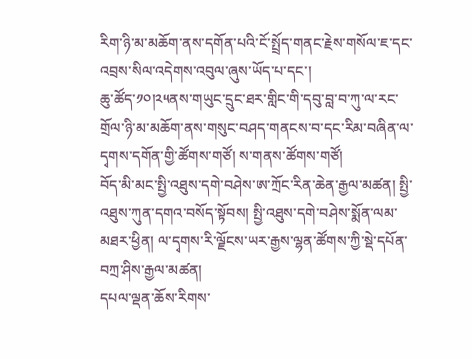རིག་ཉི་མ་མཆོག་ནས་དགོན་པའི་ངོ་སྤྲོད་གནང་རྗེས་གསོལ་ཇ་དང་འབྲས་སིལ་འདེགས་འབུལ་ཞུས་ཡོད་པ་དང་།
ཆུ་ཚོད་༡༠།༢༥ནས་གཡུང་དྲུང་ཐར་གླིང་གི་དབུ་བླ་བ་ཀུ་ལ་རང་གྲོལ་ཉི་མ་མཆོག་ནས་གསུང་བཤད་གནངས་བ་དང་རིམ་བཞིན་ལ་དྭགས་དགོན་གྱི་ཚོགས་གཙོ། ས་གནས་ཚོགས་གཙོ།
བོད་མི་མང་སྤྱི་འཐུས་དགེ་བཤེས་ཨ་ཀྲོང་རིན་ཆེན་རྒྱལ་མཚན། སྤྱི་འཐུས་ཀུན་དགའ་བསོད་སྟོབས། སྤྱི་འཐུས་དགེ་བཤེས་སྨོན་ལམ་མཐར་ཕྱིན། ལ་དྭགས་རི་ལྗོངས་ཡར་རྒྱས་ལྷན་ཚོགས་ཀྱི་སྡེ་དཔོན་བཀྲ་ཤིས་རྒྱལ་མཚན།
དཔལ་ལྡན་ཆོས་རིགས་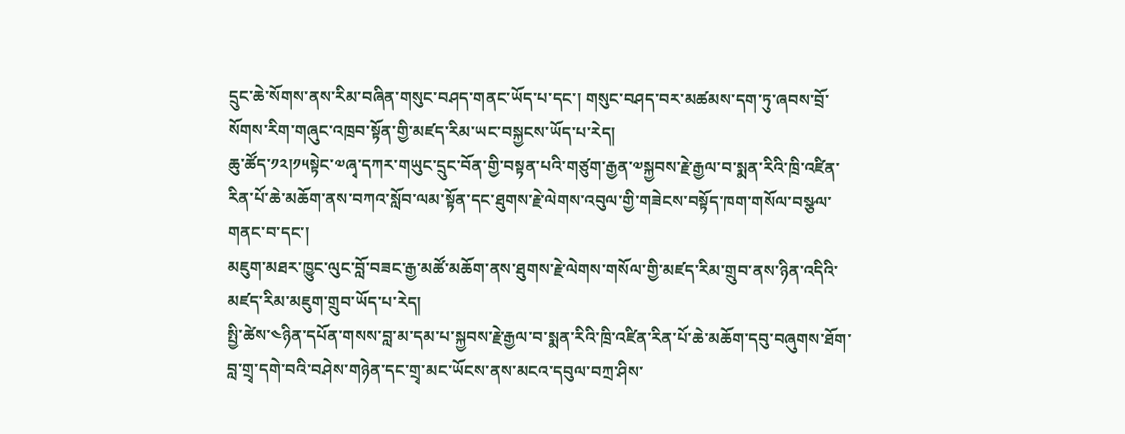དྲུང་ཆེ་སོགས་ནས་རིམ་བཞིན་གསུང་བཤད་གནང་ཡོད་པ་དང་། གསུང་བཤད་བར་མཚམས་དག་ཏུ་ཞབས་བྲོ་སོགས་རིག་གཞུང་འཁྲབ་སྟོན་གྱི་མཛད་རིམ་ཡང་བསྐྱངས་ཡོད་པ་རེད།
ཆུ་ཚོད་༡༢།༡༥སྟེང་༧ཞྭ་དཀར་གཡུང་དྲུང་བོན་གྱི་བསྟན་པའི་གཙུག་རྒྱན་༧སྐྱབས་རྗེ་རྒྱལ་བ་སྨན་རིའི་ཁྲི་འཛིན་རིན་པོ་ཆེ་མཆོག་ནས་བཀའ་སློབ་ལམ་སྟོན་དང་ཐུགས་རྗེ་ལེགས་འབུལ་གྱི་གཟེངས་བསྟོད་ཁག་གསོལ་བསྩལ་གནང་བ་དང་།
མཇུག་མཐར་ཁྱུང་ལུང་བློ་བཟང་རྒྱ་མཚོ་མཆོག་ནས་ཐུགས་རྗེ་ལེགས་གསོལ་གྱི་མཛད་རིམ་གྲུབ་ནས་ཉིན་འདིའི་མཛད་རིམ་མཇུག་གྲུབ་ཡོད་པ་རེད།
སྤྱི་ཚེས་༤ཉིན་དཔོན་གསས་བླ་མ་དམ་པ་སྐྱབས་རྗེ་རྒྱལ་བ་སྨན་རིའི་ཁྲི་འཛིན་རིན་པོ་ཆེ་མཆོག་དབུ་བཞུགས་ཐོག་བླ་གྲྭ་དགེ་བའི་བཤེས་གཉེན་དང་གྲྭ་མང་ཡོངས་ནས་མངའ་དབུལ་བཀྲ་ཤིས་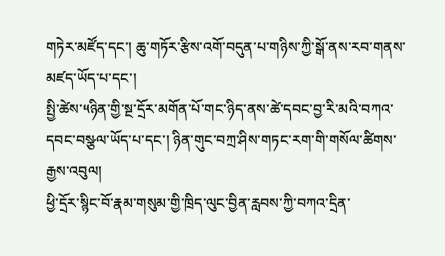གཏེར་མཛོད་དང་། ཆུ་གཏོར་རྩིས་འགོ་བདུན་པ་གཉིས་ཀྱི་སྒོ་ནས་རབ་གནས་མཛད་ཡོད་པ་དང་།
སྤྱི་ཚེས་༥ཉིན་གྱི་སྔ་དྲོར་མགོན་པོ་གང་ཉིད་ནས་ཚེ་དབང་བྱ་རི་མའི་བཀའ་དབང་བསྩལ་ཡོད་པ་དང་། ཉིན་གུང་བཀྲ་ཤིས་གཏང་རག་གི་གསོལ་ཚིགས་རྒྱས་འབུལ།
ཕྱི་དྲོར་སྙིང་བོ་རྣམ་གསུམ་གྱི་ཁྲིད་ལུང་བྱིན་རླབས་ཀྱི་བཀའ་དྲིན་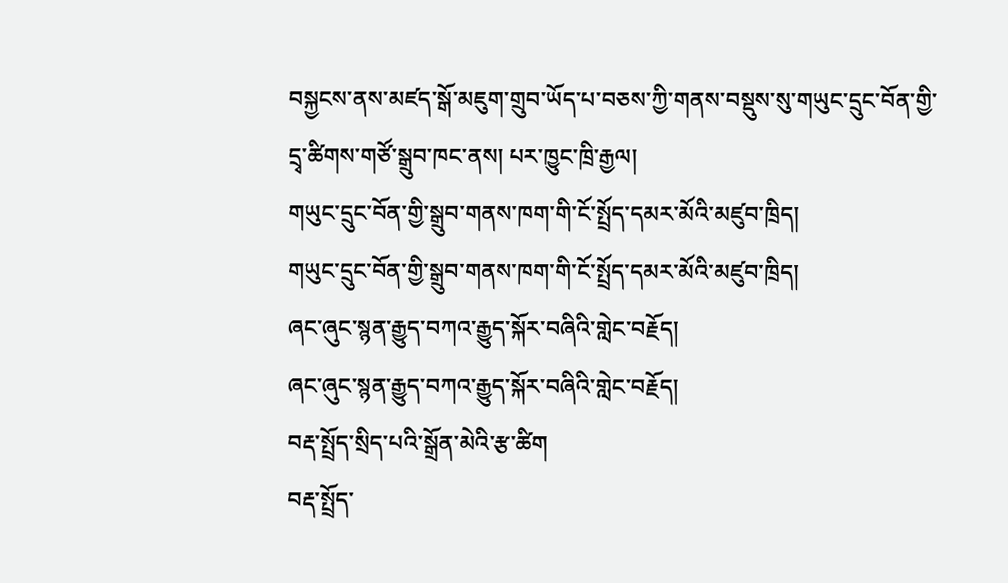བསྐྱངས་ནས་མཛད་སྒོ་མཇུག་གྲུབ་ཡོད་པ་བཅས་ཀྱི་གནས་བསྡུས་སུ་གཡུང་དྲུང་བོན་གྱི་དྲྭ་ཚིགས་གཙོ་སྒྲུབ་ཁང་ནས། པར་ཁྱུང་ཁྲི་རྒྱལ།
གཡུང་དྲུང་བོན་གྱི་སྒྲུབ་གནས་ཁག་གི་ངོ་སྤྲོད་དམར་མོའི་མཛུབ་ཁྲིད།
གཡུང་དྲུང་བོན་གྱི་སྒྲུབ་གནས་ཁག་གི་ངོ་སྤྲོད་དམར་མོའི་མཛུབ་ཁྲིད།
ཞང་ཞུང་སྙན་རྒྱུད་བཀའ་རྒྱུད་སྐོར་བཞིའི་གླེང་བརྗོད།
ཞང་ཞུང་སྙན་རྒྱུད་བཀའ་རྒྱུད་སྐོར་བཞིའི་གླེང་བརྗོད།
བརྡ་སྤྲོད་སྲིད་པའི་སྒྲོན་མེའི་རྩ་ཚིག
བརྡ་སྤྲོད་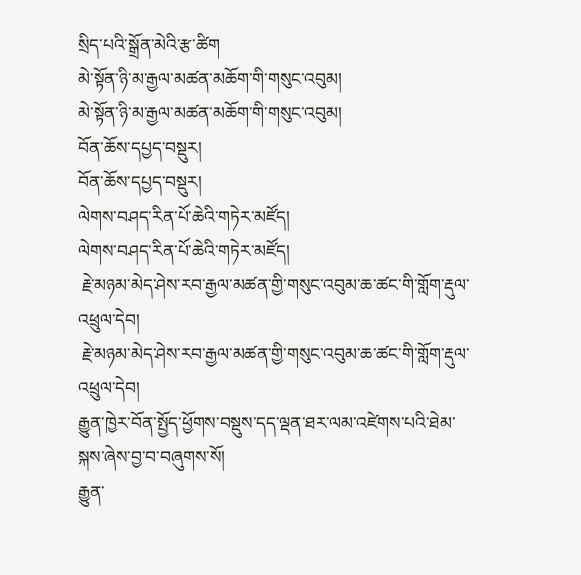སྲིད་པའི་སྒྲོན་མེའི་རྩ་ཚིག
མེ་སྟོན་ཉི་མ་རྒྱལ་མཚན་མཆོག་གི་གསུང་འབུམ།
མེ་སྟོན་ཉི་མ་རྒྱལ་མཚན་མཆོག་གི་གསུང་འབུམ།
བོན་ཆོས་དཔྱད་བསྡུར།
བོན་ཆོས་དཔྱད་བསྡུར།
ལེགས་བཤད་རིན་པོ་ཆེའི་གཏེར་མཛོད།
ལེགས་བཤད་རིན་པོ་ཆེའི་གཏེར་མཛོད།
 རྗེ་མཉམ་མེད་ཤེས་རབ་རྒྱལ་མཚན་གྱི་གསུང་འབུམ་ཆ་ཚང་གི་གློག་རྡུལ་འཕྲུལ་དེབ།
 རྗེ་མཉམ་མེད་ཤེས་རབ་རྒྱལ་མཚན་གྱི་གསུང་འབུམ་ཆ་ཚང་གི་གློག་རྡུལ་འཕྲུལ་དེབ།
རྒྱུན་ཁྱེར་བོན་སྤྱོད་ཕྱོགས་བསྡུས་དད་ལྡན་ཐར་ལམ་འཛེགས་པའི་ཐེམ་སྐས་ཞེས་བྱ་བ་བཞུགས་སོ།
རྒྱུན་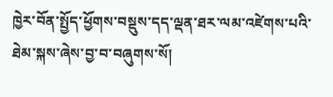ཁྱེར་བོན་སྤྱོད་ཕྱོགས་བསྡུས་དད་ལྡན་ཐར་ལམ་འཛེགས་པའི་ཐེམ་སྐས་ཞེས་བྱ་བ་བཞུགས་སོ།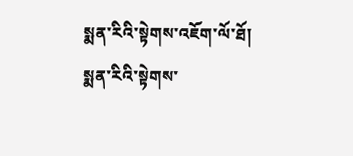སྨན་རིའི་སྟེགས་འཇོག་ལོ་ཐོ།
སྨན་རིའི་སྟེགས་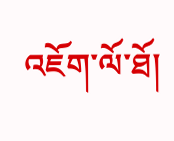འཇོག་ལོ་ཐོ།